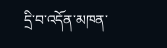དྲི་བ་འདོན་མཁན་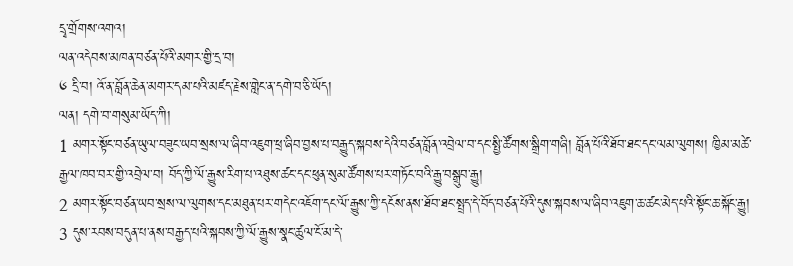དྲྭ་གྲོགས་འགའ།
ལན་འདེབས་མཁན་བཙན་པོའི་མགར་གྱི་དྲ་བ།
༦ དྲི་བ། འོ་ན་བློན་ཆེན་མགར་དམ་པའི་མཛད་རྗེས་གླེང་ན་དགེ་བ་ཅི་ཡོད།
ལན། དགེ་བ་གསུམ་ཡོད་ཀི།
1 མགར་སྟོང་བཙན་ཡུལ་བཟུང་ཡབ་སྲས་ལ་ཞིབ་འཇུག་ཕྲ་ཞིབ་བྱས་པ་བརྒྱུད་སྐབས་དེའི་བཙན་བློན་འབྲེལ་བ་དང་སྤྱི་ཚོགས་སྒྲིག་གཞི། བློན་པོའི་ཐོབ་ཐང་དང་ལམ་ལུགས། ཁྱིམ་མཚེ་རྒྱལ་ཁབ་བར་གྱི་འབྲེལ་བ། བོད་ཀྱི་ལོ་རྒྱུས་རིག་པ་འཐུས་ཚང་དང་ཕུན་སུམ་ཚོགས་པར་གཏོང་བའི་རྒྱུ་བསྒྲུབ་རྒྱུ།
2 མགར་སྟོང་བཙན་ཡབ་སྲས་ལ་ལུགས་དང་མཐུན་པར་གདེང་འཇོག་དང་ལོ་རྒྱུས་ཀྱི་དངོས་ནས་ཐོབ་ཐང་སྤྲད་དེ་བོད་བཙན་པོའི་དུས་སྐབས་ལ་ཞིབ་འཇུག་ཆ་ཚང་མེད་པའི་སྟོང་ཆ་སྐོང་རྒྱུ།
3 དུས་རབས་བདུན་པ་ནས་བརྒྱད་པའི་སྐབས་ཀྱི་ལོ་རྒྱུས་སྣང་ཚུལ་ངོ་མ་དེ་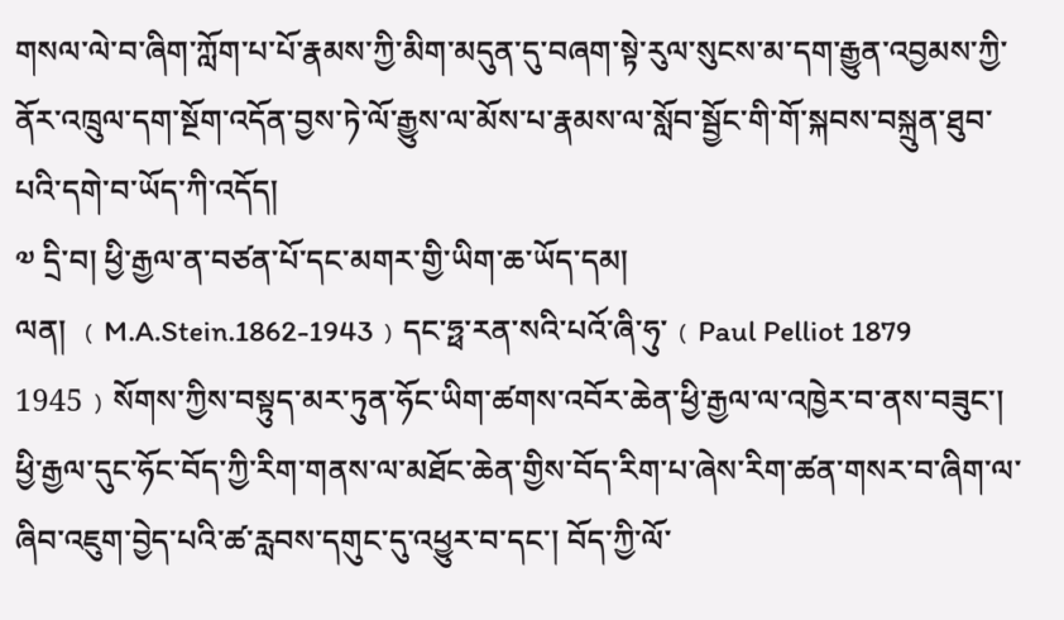གསལ་ལེ་བ་ཞིག་ཀློག་པ་པོ་རྣམས་ཀྱི་མིག་མདུན་དུ་བཞག་སྟེ་རུལ་སུངས་མ་དག་རྒྱུན་འབྱམས་ཀྱི་ནོར་འཁྲུལ་དག་སྔོག་འདོན་བྱས་ཏེ་ལོ་རྒྱུས་ལ་མོས་པ་རྣམས་ལ་སློབ་སྦྱོང་གི་གོ་སྐབས་བསྐྲུན་ཐུབ་པའི་དགེ་བ་ཡོད་ཀི་འདོད།
༧ དྲི་བ། ཕྱི་རྒྱལ་ན་བཙན་པོ་དང་མགར་གྱི་ཡིག་ཆ་ཡོད་དམ།
ལན། ﹙M.A.Stein.1862-1943﹚དང་ཧྥ་རན་སའི་པའོ་ཞི་ཧུ་﹙Paul Pelliot 1879 1945﹚སོགས་ཀྱིས་བསྟུད་མར་ཏུན་ཧོང་ཡིག་ཚགས་འབོར་ཆེན་ཕྱི་རྒྱལ་ལ་འཁྱེར་བ་ནས་བཟུང་། ཕྱི་རྒྱལ་དུང་ཧོང་བོད་ཀྱི་རིག་གནས་ལ་མཐོང་ཆེན་གྱིས་བོད་རིག་པ་ཞེས་རིག་ཚན་གསར་བ་ཞིག་ལ་ཞིབ་འཇུག་བྱེད་པའི་ཚ་རླབས་དགུང་དུ་འཕྱུར་བ་དང་། བོད་ཀྱི་ལོ་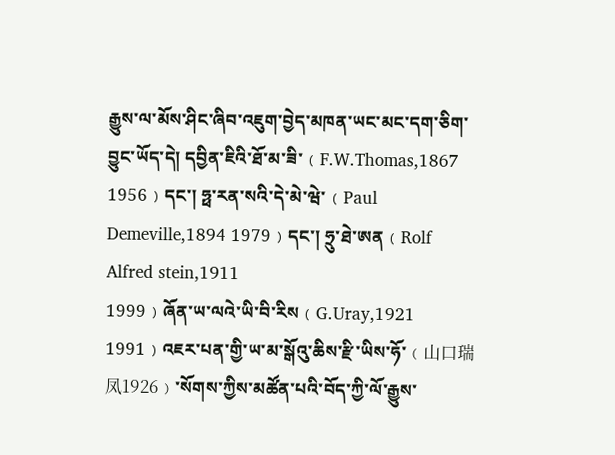རྒྱུས་ལ་མོས་ཤིང་ཞིབ་འཇུག་བྱེད་མཁན་ཡང་མང་དག་ཅིག་བྱུང་ཡོད་དེ། དབྱིན་ཇིའི་ཐོ་མ་ཟི་﹙F.W.Thomas,1867 1956﹚དང་། ཧྥ་རན་སའི་དེ་མེ་ཝེ་﹙Paul Demeville,1894 1979﹚དང་། ཧྲུ་ཐེ་ཨན﹙Rolf Alfred stein,1911
1999﹚ཞོན་ཡ་ལའེ་ཡི་བི་རིས﹙G.Uray,1921 1991﹚འཇར་པན་གྱི་ཡ་མ་སྒོའུ་ཆིས་རྫི་ཡིས་ཧོ་﹙山口瑞凤1926﹚་སོགས་ཀྱིས་མཚོན་པའི་བོད་ཀྱི་ལོ་རྒྱུས་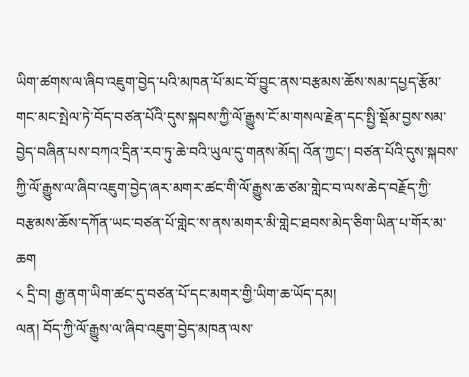ཡིག་ཚགས་ལ་ཞིབ་འཇུག་བྱེད་པའི་མཁན་པོ་མང་བོ་བྱུང་ནས་བརྩམས་ཆོས་སམ་དཔྱད་རྩོམ་གང་མང་སྤེལ་ཏེ་བོད་བཙན་པོའི་དུས་སྐབས་ཀྱི་ལོ་རྒྱུས་ངོ་མ་གསལ་རྗེན་དང་སྤྱི་སྡོམ་བྱས་སམ་བྱེད་བཞིན་པས་བཀའ་དྲིན་རབ་ཏུ་ཆེ་བའི་ཡུལ་དུ་གནས་མོད། འོན་ཀྱང་། བཙན་པོའི་དུས་སྐབས་ཀྱི་ལོ་རྒྱུས་ལ་ཞིབ་འཇུག་བྱེད་ཞར་མགར་ཚང་གི་ལོ་རྒྱུས་ཆ་ཙམ་གླེང་བ་ལས་ཆེད་བརྗོད་ཀྱི་བརྩམས་ཆོས་དཀོན་ཡང་བཙན་པོ་གླེང་ས་ནས་མགར་མི་གླེང་ཐབས་མེད་ཅིག་ཡིན་པ་གོར་མ་ཆག
༨ དྲི་བ། རྒྱ་ནག་ཡིག་ཚང་དུ་བཙན་པོ་དང་མགར་གྱི་ཡིག་ཆ་ཡོད་དམ།
ལན། བོད་ཀྱི་ལོ་རྒྱུས་ལ་ཞིབ་འཇུག་བྱེད་མཁན་ལས་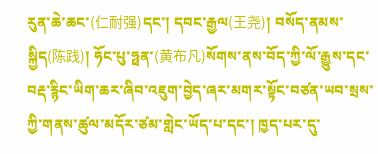རུན་ཆེ་ཆང་(仁耐强)དང་། དབང་རྒྱལ(王尧)། བསོད་ནམས་སྐྱིད(陈践)། ཧོང་པུ་ཧྥན་(黄布凡)སོགས་ནས་བོད་ཀྱི་ལོ་རྒྱུས་དང་བརྡ་རྙིང་ཡིག་ཆར་ཞིབ་འཇུག་བྱེད་ཞར་མགར་སྟོང་བཙན་ཡབ་སྲས་ཀྱི་གནས་ཚུལ་མདོར་ཙམ་གླེང་ཡོད་པ་དང་། ཁྱད་པར་དུ་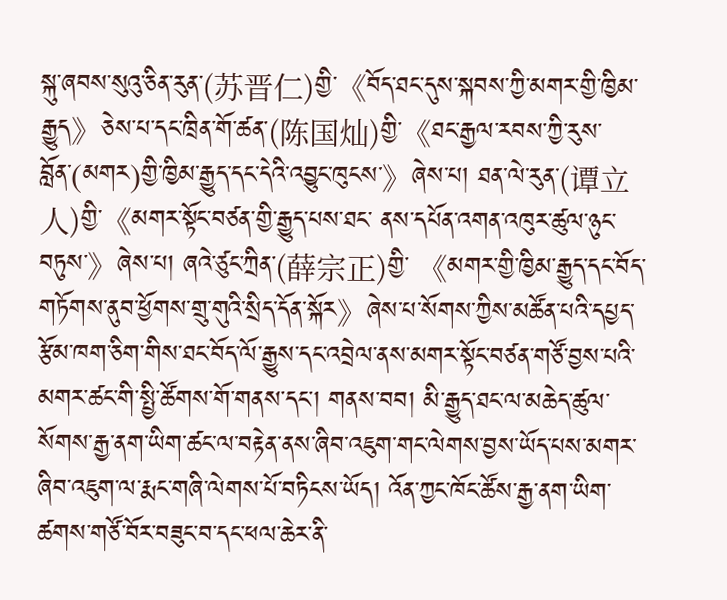སྐུ་ཞབས་སུའུ་ཅིན་རུན་(苏晋仁)གྱི་《བོད་ཐང་དུས་སྐབས་ཀྱི་མགར་གྱི་ཁྱིམ་རྒྱུད》ཅེས་པ་དང་ཁྲིན་གོ་ཚན་(陈国灿)གྱི་《ཐང་རྒྱལ་རབས་ཀྱི་རུས་བློན་(མགར)གྱི་ཁྱིམ་རྒྱུད་དང་དེའི་འབྱུང་ཁུངས་》ཞེས་པ། ཐན་ལེ་རུན་(谭立人)གྱི་《མགར་སྟོང་བཙན་གྱི་རྒྱུད་པས་ཐང་ ནས་དཔོན་འགན་འཁུར་ཚུལ་ཉུང་བཏུས་》ཞེས་པ། ཞའེ་ཙུང་ཀྲིན་(薛宗正)གྱི་ 《མགར་གྱི་ཁྱིམ་རྒྱུད་དང་བོད་གཏོགས་ནུབ་ཕྱོགས་གྲུ་གུའི་སྲིད་དོན་སྐོར》ཞེས་པ་སོགས་ཀྱིས་མཚོན་པའི་དཔྱད་རྩོམ་ཁག་ཅིག་གིས་ཐང་བོད་ལོ་རྒྱུས་དང་འབྲེལ་ནས་མགར་སྟོང་བཙན་གཙོ་བྱས་པའི་མགར་ཚང་གི་སྤྱི་ཚོགས་གོ་གནས་དང་། གནས་བབ། མི་རྒྱུད་ཐང་ལ་མཆེད་ཚུལ་སོགས་རྒྱ་ནག་ཡིག་ཚང་ལ་བརྟེན་ནས་ཞིབ་འཇུག་གང་ལེགས་བྱས་ཡོད་པས་མགར་ཞིབ་འཇུག་ལ་རྨང་གཞི་ལེགས་པོ་བཏིངས་ཡོད། འོན་ཀྱང་ཁོང་ཚོས་རྒྱ་ནག་ཡིག་ཚགས་གཙོ་བོར་བཟུང་བ་དང་ཕལ་ཆེར་ནི་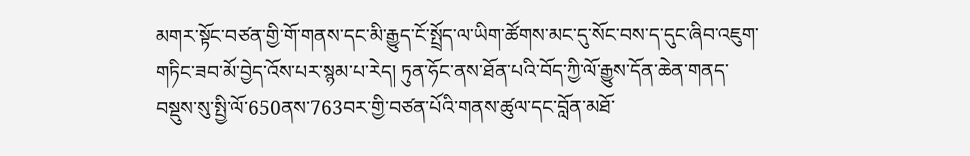མགར་སྟོང་བཙན་གྱི་གོ་གནས་དང་མི་རྒྱུད་ངོ་སྤྲོད་ལ་ཡིག་ཚོགས་མང་དུ་སོང་བས་ད་དུང་ཞིབ་འཇུག་གཏིང་ཟབ་མོ་བྱེད་འོས་པར་སྙམ་པ་རེད། ཏུན་ཧོང་ནས་ཐོན་པའི་བོད་ཀྱི་ལོ་རྒྱུས་དོན་ཆེན་གནད་བསྡུས་སུ་སྤྱི་ལོ་650ནས་763བར་གྱི་བཙན་པོའི་གནས་ཚུལ་དང་བློན་མཐོ་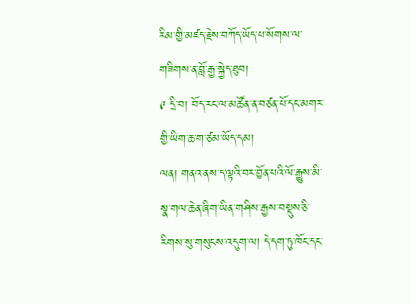རིམ་གྱི་མཛད་རྗེས་བཀོད་ཡོད་པ་སོགས་ལ་གཟིགས་ན་བློ་རྒྱ་སྐྱེད་ཐུབ།
༩ དྲི་བ། བོད་རང་ལ་མཚོན་ན་བཙན་པོ་དང་མགར་གྱི་ཡིག་ཆ་ག་ཙམ་ཡོད་དམ།
ལན། གནའ་ནས་ད་ལྟའི་བར་བྱོན་པའི་ལོ་རྒྱུས་མི་སྣ་གལ་ཆེན་ཞིག་ཡིན་གཤིས་རྒྱས་བསྡུས་ཅི་རིགས་སུ་གསུངས་འདུག་ལ། དེ་དག་ཏུ་ཁོང་དང་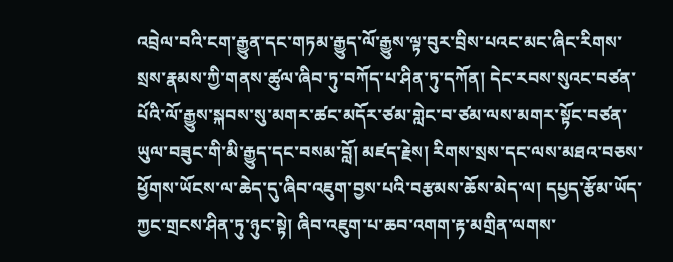འབྲེལ་བའི་ངག་རྒྱུན་དང་གཏམ་རྒྱུད་ལོ་རྒྱུས་ལྟ་བུར་བྲིས་པའང་མང་ཞིང་རིགས་སྲས་རྣམས་ཀྱི་གནས་ཚུལ་ཞིབ་ཏུ་བཀོད་པ་ཤིན་ཏུ་དཀོན། དེང་རབས་སུའང་བཙན་པོའི་ལོ་རྒྱུས་སྐབས་སུ་མགར་ཚང་མདོར་ཙམ་གླེང་བ་ཙམ་ལས་མགར་སྟོང་བཙན་ཡུལ་བཟུང་གི་མི་རྒྱུད་དང་བསམ་བློ། མཛད་རྗེས། རིགས་སྲས་དང་ལས་མཐའ་བཅས་ཕྱོགས་ཡོངས་ལ་ཆེད་དུ་ཞིབ་འཇུག་བྱས་པའི་བརྩམས་ཆོས་མེད་ལ། དཔྱད་རྩོམ་ཡོད་ཀྱང་གྲངས་ཤིན་ཏུ་ཉུང་སྟེ། ཞིབ་འཇུག་པ་ཆབ་འགག་རྟ་མགྲིན་ལགས་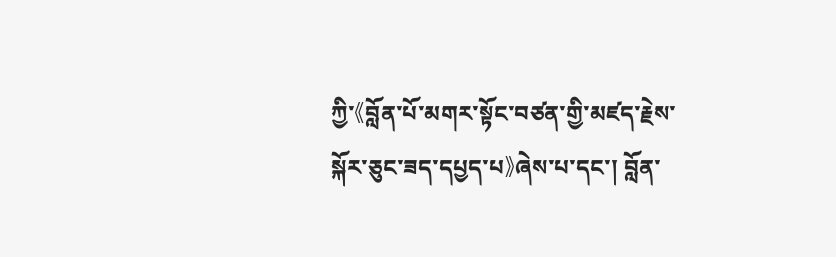ཀྱི་《བློན་པོ་མགར་སྟོང་བཙན་གྱི་མཛད་རྗེས་སྐོར་ཅུང་ཟད་དཔྱད་པ》ཞེས་པ་དང་། བློན་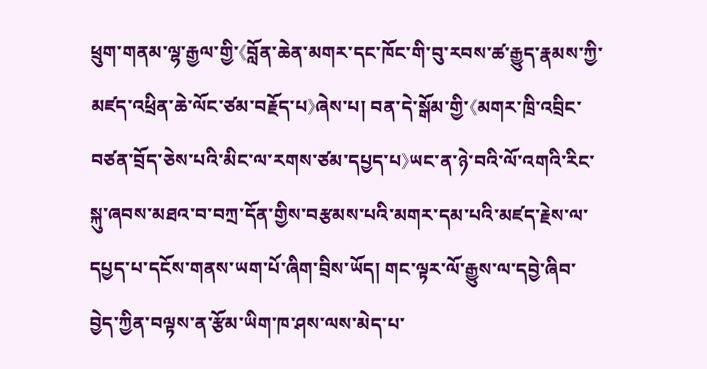ཕྲུག་གནམ་ལྷ་རྒྱལ་གྱི་《བློན་ཆེན་མགར་དང་ཁོང་གི་བུ་རབས་ཚ་རྒྱུད་རྣམས་ཀྱི་མཛད་འཕྲིན་ཆེ་ལོང་ཙམ་བརྗོད་པ》ཞེས་པ། བན་དེ་སྒོམ་གྱི་《མགར་ཁྲི་འབྲིང་བཙན་བྲོད་ཅེས་པའི་མིང་ལ་རགས་ཙམ་དཔྱད་པ》ཡང་ན་ཉེ་བའི་ལོ་འགའི་རིང་སྐུ་ཞབས་མཐའ་བ་བཀྲ་དོན་གྱིས་བརྩམས་པའི་མགར་དམ་པའི་མཛད་རྗེས་ལ་དཔྱད་པ་དངོས་གནས་ཡག་པོ་ཞིག་བྲིས་ཡོད། གང་ལྟར་ལོ་རྒྱུས་ལ་དབྱེ་ཞིབ་བྱེད་ཀྱིན་བལྟས་ན་རྩོམ་ཡིག་ཁ་ཤས་ལས་མེད་པ་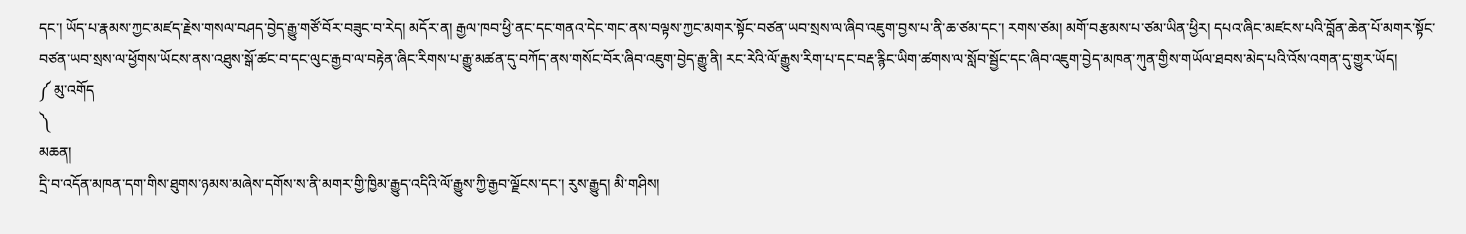དང་། ཡོད་པ་རྣམས་ཀྱང་མཛད་རྗེས་གསལ་བཤད་བྱེད་རྒྱུ་གཙོ་བོར་བཟུང་བ་རེད། མདོར་ན། རྒྱལ་ཁབ་ཕྱི་ནང་དང་གནའ་དེང་གང་ནས་བལྟས་ཀྱང་མགར་སྟོང་བཙན་ཡབ་སྲས་ལ་ཞིབ་འཇུག་བྱས་པ་ནི་ཆ་ཙམ་དང་། རགས་ཙམ། མགོ་བརྩམས་པ་ཙམ་ཡིན་ཕྱིར། དཔའ་ཞིང་མཛངས་པའི་བློན་ཆེན་པོ་མགར་སྟོང་བཙན་ཡབ་སྲས་ལ་ཕྱོགས་ཡོངས་ནས་འཐུས་སྒོ་ཚང་བ་དང་ལུང་རྒྱབ་ལ་བརྟེན་ཞིང་རིགས་པ་རྒྱུ་མཚན་དུ་བཀོད་ནས་གསོང་བོར་ཞིབ་འཇུག་བྱེད་རྒྱུ་ནི། རང་རེའི་ལོ་རྒྱུས་རིག་པ་དང་བརྡ་རྙིང་ཡིག་ཚགས་ལ་སློབ་སྦྱོང་དང་ཞིབ་འཇུག་བྱེད་མཁན་ཀུན་གྱིས་གཡོལ་ཐབས་མེད་པའི་འོས་འགན་དུ་གྱུར་ཡོད།
༼ མུ་འགོད
༽
མཆན།
དྲི་བ་འདོན་མཁན་དག་གིས་ཐུགས་ཉམས་མཞེས་དགོས་ས་ནི་མགར་གྱི་ཁྱིམ་རྒྱུད་འདིའི་ལོ་རྒྱུས་ཀྱི་རྒྱབ་ལྗོངས་དང་། རུས་རྒྱུད། མི་གཤིས།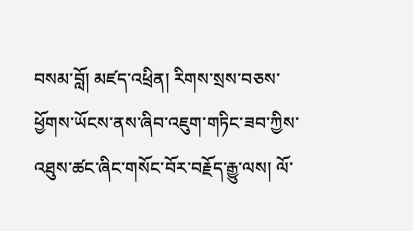བསམ་བློ། མཛད་འཕྲིན། རིགས་སྲས་བཅས་ཕྱོགས་ཡོངས་ནས་ཞིབ་འཇུག་གཏིང་ཟབ་ཀྱིས་འཐུས་ཚང་ཞིང་གསོང་བོར་བརྗོད་རྒྱུ་ལས། ལོ་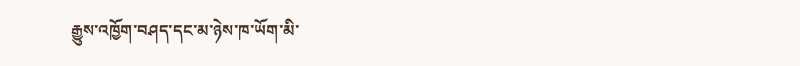རྒྱུས་འཁྱོག་བཤད་དང་མ་ཉེས་ཁ་ཡོག་མི་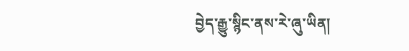བྱེད་རྒྱུ་སྙིང་ནས་རེ་ཞུ་ཡིན།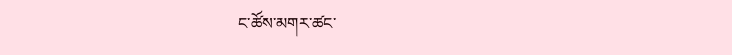ང་ཚོས་མགར་ཚང་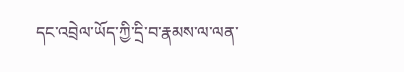དང་འབྲེལ་ཡོད་ཀྱི་དྲི་བ་རྣམས་ལ་ལན་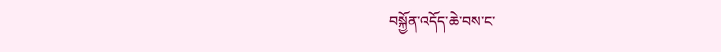བསྐྱོན་འདོད་ཆེ་བས་ང་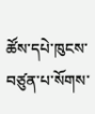ཚོས་དཔེ་ཁུངས་བཙུན་པ་སོགས་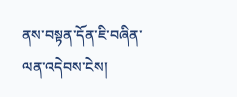ནས་བསྟན་དོན་ཇི་བཞིན་ལན་འདེབས་ངེས།